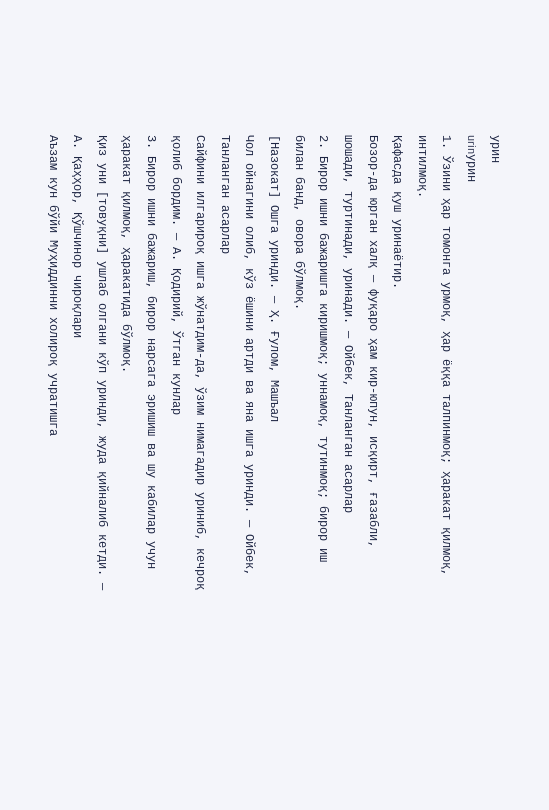урин
urinурин
1. Ўзини ҳар томонга урмоқ, ҳар ёққа талпинмоқ; ҳаракат қилмоқ, интилмоқ.
Қафасда қуш уринаётир.
Бозор-да юрган халқ — фуқаро ҳам кир-юпун, исқирт, ғазабли, шошади, туртинади, уринади. — Ойбек, Танланган асарлар
2. Бирор ишни бажаришга киришмоқ; уннамоқ, тутинмоқ; бирор иш билан банд, овора бўлмоқ.
[Назокат] Ошга уринди. — Ҳ. Ғулом, Машъал
Чол ойнагини олиб, кўз ёшини артди ва яна ишга уринди. — Ойбек, Танланган асарлар
Сайфини илгарироқ ишга жўнатдим-да, ўзим нимагадир уриниб, кечроқ қолиб бордим. — А. Қодирий, Ўтган кунлар
3. Бирор ишни бажариш, бирор нарсага эришиш ва шу кабилар учун ҳаракат қилмоқ, ҳаракатида бўлмоқ.
Қиз уни [товуқни] ушлаб олгани кўп уринди, жуда қийналиб кетди. — А. Қаҳҳор, Қўшчинор чироқлари
Аъзам кун бўйи Муҳиддинни холироқ учратишга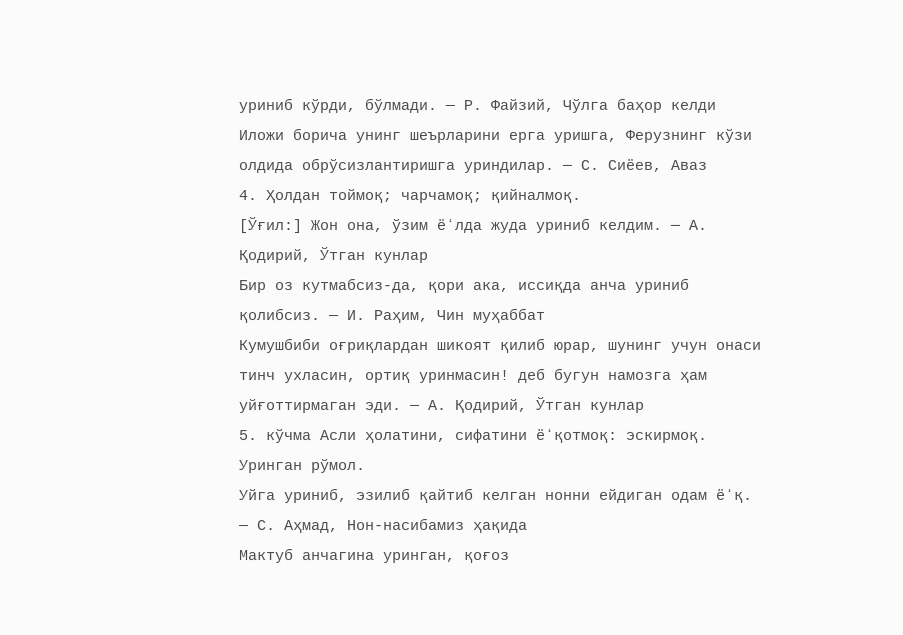уриниб кўрди, бўлмади. — Р. Файзий, Чўлга баҳор келди
Иложи борича унинг шеърларини ерга уришга, Ферузнинг кўзи олдида обрўсизлантиришга уриндилар. — С. Сиёев, Аваз
4. Ҳолдан тоймоқ; чарчамоқ; қийналмоқ.
[Ўғил:] Жон она, ўзим ёʻлда жуда уриниб келдим. — А. Қодирий, Ўтган кунлар
Бир оз кутмабсиз-да, қори ака, иссиқда анча уриниб қолибсиз. — И. Раҳим, Чин муҳаббат
Кумушбиби оғриқлардан шикоят қилиб юрар, шунинг учун онаси тинч ухласин, ортиқ уринмасин! деб бугун намозга ҳам уйғоттирмаган эди. — А. Қодирий, Ўтган кунлар
5. кўчма Асли ҳолатини, сифатини ёʻқотмоқ: эскирмоқ.
Уринган рўмол.
Уйга уриниб, эзилиб қайтиб келган нонни ейдиган одам ёʻқ. — С. Аҳмад, Нон-насибамиз ҳақида
Мактуб анчагина уринган, қоғоз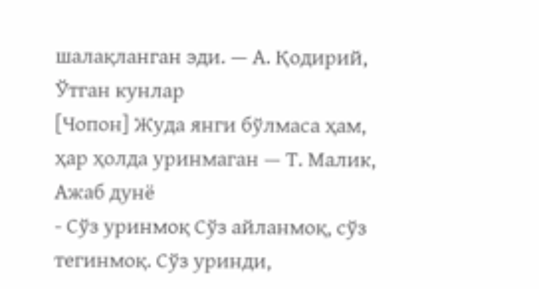шалақланган эди. — А. Қодирий, Ўтган кунлар
[Чопон] Жуда янги бўлмаса ҳам, ҳар ҳолда уринмаган — Т. Малик, Ажаб дунё
- Сўз уринмоқ Сўз айланмоқ, сўз тегинмоқ. Сўз уринди,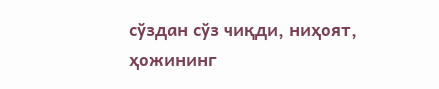сўздан сўз чиқди, ниҳоят, ҳожининг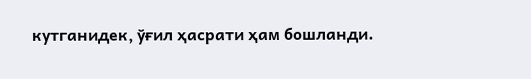кутганидек, ўғил ҳасрати ҳам бошланди.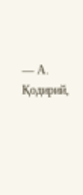— А. Қодирий,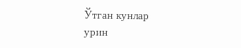Ўтган кунлар
урин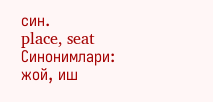син.
place, seat
Синонимлари: жой, иш